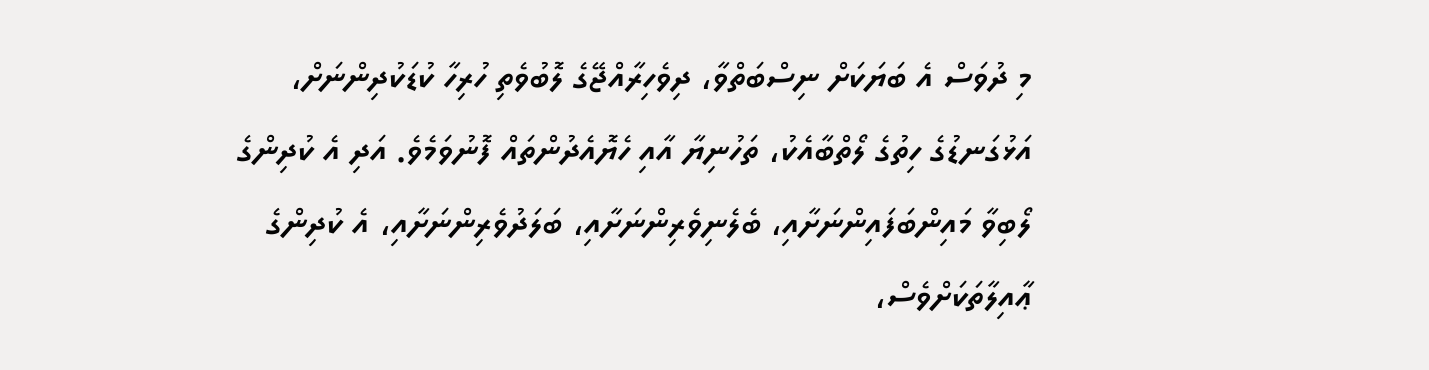މި ދުވަސް އެ ބަޔަކަށް ނިސްބަތްވާ، ދިވެހިރާއްޖޭގެ ލޮބުވެތި ހުރިހާ ކުޑަކުދިންނަށް، އަޅުގަނޑުގެ ހިތުގެ ލޯތްބާއެކު، ތަހުނިޔާ އާއި ހެޔޮއެދުންތައް ފޮނުވަމެވެ. އަދި އެ ކުދިންގެ ލޯބިވާ މައިންބަފައިންނަށާއި، ބެލެނިވެރިންނަށާއި، ބަލަދުވެރިންނަށާއި، އެ ކުދިންގެ ޢާއިލާތަކަށްވެސް،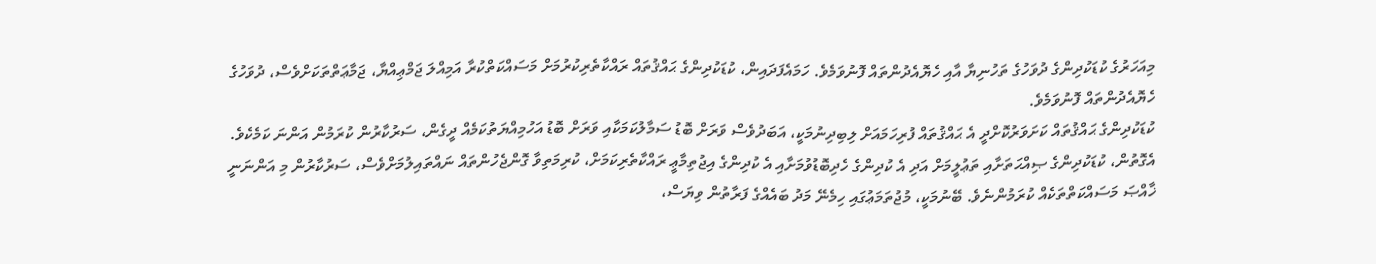މިއަހަރުގެ ކުޑަކުދިންގެ ދުވަހުގެ ތަހުނިޔާ އާއި ހެޔޮއެދުންތައް ފޮނުވަމެވެ. ހަމައެފަދައިން، ކުޑަކުދިންގެ ޙައްޤުތައް ރައްކާތެރިކުރުމަށް މަސައްކަތްކުރާ އަމިއްލަ ޖަމްޢިއްޔާ، ޖަމާޢަތްތަކަށްވެސް، ދުވަހުގެ ހެޔޮއެދުންތައް ފޮނުވަމެވެ.
ކުޑަކުދިންގެ ޙައްޤުތައް ކަށަވަރުކޮށްދީ އެ ޙައްޤުތައް ފުރިހަމައަށް ލިބިދިނުމަކީ، އަބަދުވެސް ވަރަށް ބޮޑު ސަމާލުކަމަކާއި ވަރަށް ބޮޑު އަހުމިއްޔަތުކަމެއް ދީގެން، ސަރުކާރުން ކުރަމުން އަންނަ ކަމެކެވެ. އެގޮތުން، ކުޑަކުދިންގެ ޞިއްޙަތަށާއި ތަޢުލީމަށް އަދި އެ ކުދިންގެ ހެދިބޮޑުވުމަށާއި އެ ކުދިންގެ އިޖުތިމާޢީ ރައްކާތެރިކަމަށް، ކުރިމަތިވާ ގޮންޖެހުންތައް ނައްތައިލުމަށްވެސް، ސަރުކާރުން މި އަންނަނީ ޚާއްޞަ މަސައްކަތްތަކެއް ކުރަމުންނެވެ. ބޭނުމަކީ، މުޖުތަމަޢުގައި ހިމެނޭ މަދު ބައެއްގެ ފަރާތުން ވިޔަސް،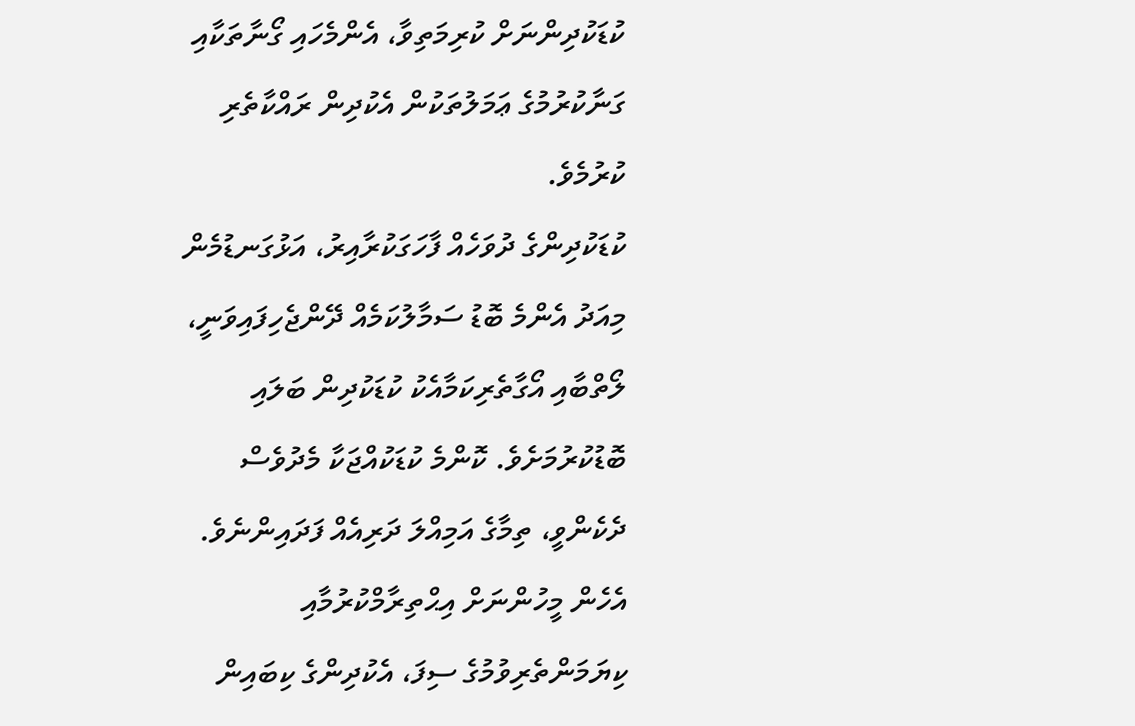ކުޑަކުދިންނަށް ކުރިމަތިވާ، އެންމެހައި ގޯނާތަކާއި ގަނާކުރުމުގެ ޢަމަލުތަކުން އެކުދިން ރައްކާތެރި ކުރުމެވެ.
ކުޑަކުދިންގެ ދުވަހެއް ފާހަގަކުރާއިރު، އަޅުގަނޑުމެން މިއަދު އެންމެ ބޮޑު ސަމާލުކަމެއް ދޭންޖެހިފައިވަނީ، ލޯތްބާއި އޯގާތެރިކަމާއެކު ކުޑަކުދިން ބަލައި ބޮޑުކުރުމަށެވެ. ކޮންމެ ކުޑަކުއްޖަކާ މެދުވެސް ދެކެންވީ، ތިމާގެ އަމިއްލަ ދަރިއެއް ފަދައިންނެވެ. އެހެން މީހުންނަށް އިޙްތިރާމްކުރުމާއި ކިޔަމަންތެރިވުމުގެ ސިފަ، އެކުދިންގެ ކިބައިން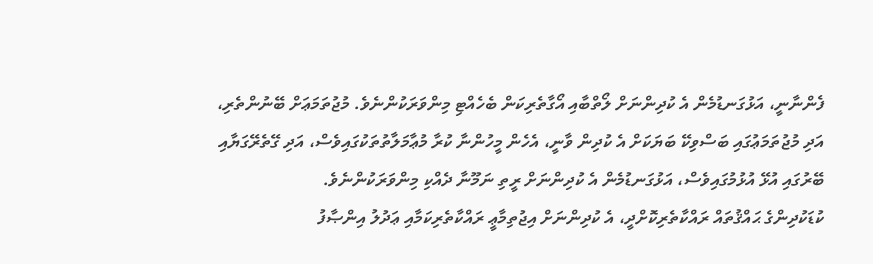ފެންނާނީ، އަޅުގަނޑުމެން އެ ކުދިންނަށް ލޯތްބާއި އޯގާތެރިކަން ބެހެއްޓި މިންވަރަކުންނެވެ. މުޖުތަމަޢަށް ބޭނުންތެރި، އަދި މުޖުތަމަޢުގައި ބަސްވިކޭ ބަޔަކަށް އެ ކުދިން ވާނީ، އެހެން މީހުންނާ ކުރާ މުޢާމަލާތުތަކުގައިވެސް، އަދި ގޭތެރޭގަޔާއި ބޭރުގައި އުޅޭ އުޅުމުގައިވެސް، އަޅުގަނޑުމެން އެ ކުދިންނަށް ރީތި ނަމޫނާ ދެއްކި މިންވަރަކުންނެވެ.
ކުޑަކުދިންގެ ޙައްޤުތައް ރައްކާތެރިކޮށްދީ، އެ ކުދިންނަށް އިޖުތިމާޢީ ރައްކާތެރިކަމާއި ޢަދުލު އިންޞާފު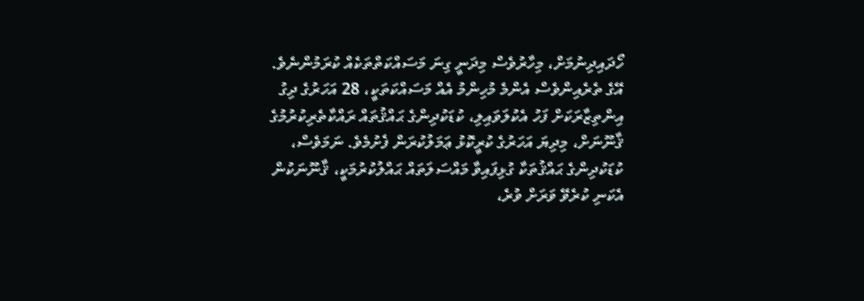ހޯދައިދިނުމަށް، މިހާރުވެސް މިދަނީ ގިނަ މަސައްކަތްތަކެއް ކުރަމުންނެވެ. އޭގެ ތެރެއިންވެސް އެންމެ މުހިންމު އެއް މަސައްކަތަކީ، 28 އަހަރުގެ ދިގު އިންތިޒާރަކަށް ފަހު އެކުލަވައިލި، ކުޑަކުދިންގެ ޙައްޤުތައް ރައްކާތެރިކުރުމުގެ ޤާނޫނަށް، މިދިޔަ އަހަރުގެ ކުރީކޮޅު ޢަމަލުކުރަން ފެށުމެވެ. ނަމަވެސް، ކުޑަކުދިންގެ ޙައްޤުތަކާ ގުޅިފައިވާ މައްސަލަތައް ޙައްލުކުރުމަކީ، ޤާނޫނަކުން އެކަނި ކުރެވޭ ވަރަށް ވުރެ،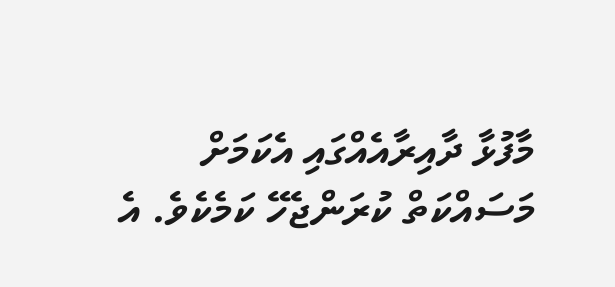މާފުޅާ ދާއިރާއެއްގައި އެކަމަށް މަސައްކަތް ކުރަންޖެހޭ ކަމެކެވެ. އެ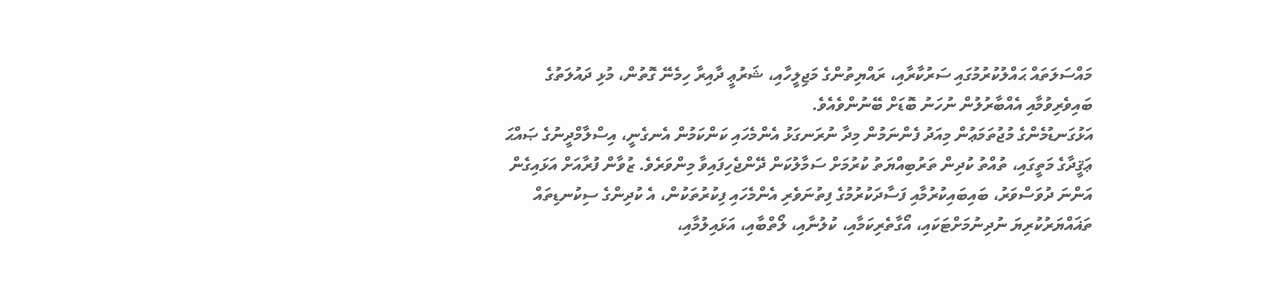މައްސަލަތައް ޙައްލުކުރުމުގައި ސަރުކާރާއި، ރައްޔިތުންގެ މަޖިލީހާއި، ޝަރުޢީ ދާއިރާ ހިމެނޭ ގޮތުން، މުޅި ދައުލަތުގެ ބައިވެރިވުމާއި އެއްބާރުލުން ނުހަނު ބޮޑަށް ބޭނުންވެއެވެ.
އަޅުގަނޑުމެންގެ މުޖުތަމަޢުން މިއަދު ފެންނަމުން މިދާ ނުރަނގަޅު އެންމެހައި ކަންކަމުން އެނގެނީ، އިސްލާމްދީނުގެ ޞައްޙަ ޢަޤީދާގެ މަތީގައި، ތުއްތު ކުދިން ތަރުބިއްޔަތު ކުރުމަށް ސަމާލުކަން ދޭންޖެހިފައިވާ މިންވަރެވެ. ޒުވާން ފުރާއަށް އަޅައިގެން އަންނަ ދުވަސްވަރު، ބައިބައިކުރުމާއި ފަސާދަކުރުމުގެ ފިތުނަވެރި އެންމެހައި ފިކުރުތަކުން، އެ ކުދިންގެ ސިކުނޑިތައް ތަޣައްޔަރުކުރިޔަ ނުދިނުމަށްޓަކައި، އޯގާތެރިކަމާއި، ކުލުނާއި، ލޯތްބާއި، އަޅައިލުމާއި،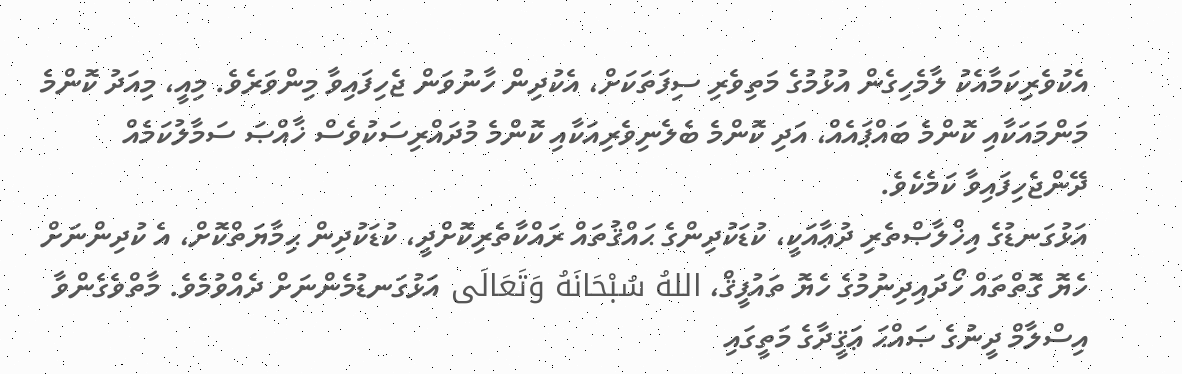އެކުވެރިކަމާއެކު ލާމެހިގެން އުޅުމުގެ މަތިވެރި ސިފަތަކަށް، އެކުދިން ހާނުވަން ޖެހިފައިވާ މިންވަރެވެ. މިއީ، މިއަދު ކޮންމެ މަންމައަކާއި ކޮންމެ ބައްޕައެއް، އަދި ކޮންމެ ބެލެނިވެރިއަކާއި ކޮންމެ މުދައްރިސަކުވެސް ޚާއްޞަ ސަމާލުކަމެއް ދޭންޖެހިފައިވާ ކަމެކެވެ.
އަޅުގަނޑުގެ އިޚްލާޞްތެރި ދުޢާއަކީ، ކުޑަކުދިންގެ ޙައްޤުތައް ރައްކާތެރިކޮށްދީ، ކުޑަކުދިން ޙިމާޔަތްކޮށް، އެ ކުދިންނަށް ހެޔޮ ގޮތްތައް ހޯދައިދިނުމުގެ ހެޔޮ ތައުފީޤް، اللهُ سُبْحَانَهُ وَتَعَالَى އަޅުގަނޑުމެންނަށް ދެއްވުމެވެ. މާތްވެގެންވާ އިސްލާމް ދީނުގެ ޞައްޙަ ޢަޤީދާގެ މަތީގައި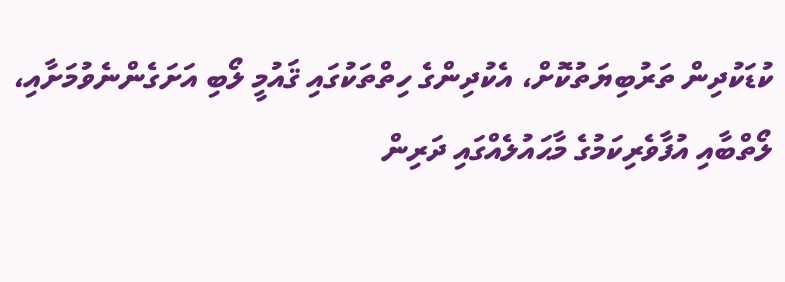ކުޑަކުދިން ތަރުބިޔަތުކޮށް، އެކުދިންގެ ހިތްތަކުގައި ޤައުމީ ލޯބި އަށަގެންނެވުމަށާއި، ލޯތްބާއި އުފާވެރިކަމުގެ މާޙައުލެއްގައި ދަރިން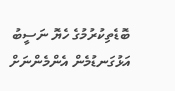ބޮޑެތިކުރުމުގެ ހެޔޮ ނަސީބު އަޅުގަނޑުމެން އެންމެންނަށް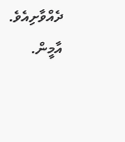ދެއްވާށިއެވެ. އާމީން.